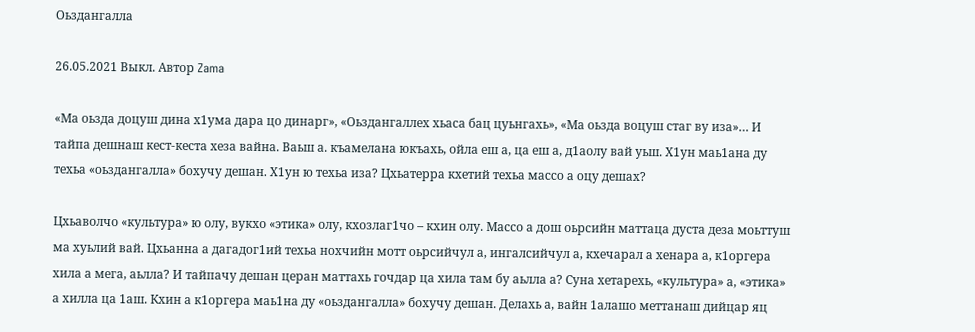Оьздангалла

26.05.2021 Выкл. Автор Zama

«Ма оьзда доцуш дина х1ума дара цо динарг», «Оьздангаллех хьаса бац цуьнгахь», «Ма оьзда воцуш стаг ву иза»… И тайпа дешнаш кест-кеста хеза вайна. Ваьш а. къамелана юкъахь, ойла еш а, ца еш а, д1аолу вай уьш. Х1ун маь1ана ду техьа «оьздангалла» бохучу дешан. Х1ун ю техьа иза? Цхьатерра кхетий техьа массо а оцу дешах?

Цхьаволчо «культура» ю олу, вукхо «этика» олу, кхозлаг1чо – кхин олу. Массо а дош оьрсийн маттаца дуста деза моьттуш ма хуьлий вай. Цхьанна а дагадог1ий техьа нохчийн мотт оьрсийчул а, ингалсийчул а, кхечарал а хенара а, к1оргера хила а мега, аьлла? И тайпачу дешан церан маттахь гочдар ца хила там бу аьлла а? Суна хетарехь, «культура» а, «этика» а хилла ца 1аш. Кхин а к1оргера маь1на ду «оьздангалла» бохучу дешан. Делахь а, вайн 1алашо меттанаш дийцар яц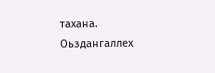тахана. Оьздангаллех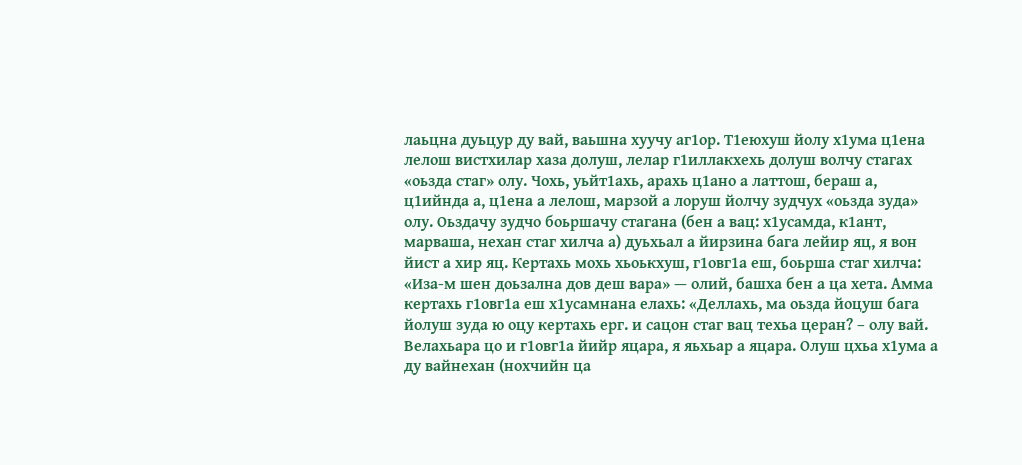лаьцна дуьцур ду вай, ваьшна хуучу аг1ор. Т1еюхуш йолу х1ума ц1ена лелош вистхилар хаза долуш, лелар г1иллакхехь долуш волчу стагах «оьзда стаг» олу. Чохь, уьйт1ахь, арахь ц1ано а латтош, бераш а, ц1ийнда а, ц1ена а лелош, марзой а лоруш йолчу зудчух «оьзда зуда» олу. Оьздачу зудчо боьршачу стагана (бен а вац: х1усамда, к1ант, марваша, нехан стаг хилча а) дуьхьал а йирзина бага лейир яц, я вон йист а хир яц. Кертахь мохь хьоькхуш, г1овг1а еш, боьрша стаг хилча: «Иза-м шен доьзална дов деш вара» — олий, башха бен а ца хета. Амма кертахь г1овг1а еш х1усамнана елахь: «Деллахь, ма оьзда йоцуш бага йолуш зуда ю оцу кертахь ерг. и сацон стаг вац техьа церан? – олу вай. Велахьара цо и г1овг1а йийр яцара, я яьхьар а яцара. Олуш цхьа х1ума а ду вайнехан (нохчийн ца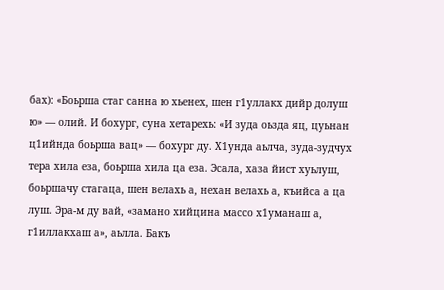бах): «Боьрша стаг санна ю хьенех, шен г1уллакх дийр долуш ю» — олий. И бохург, суна хетарехь: «И зуда оьзда яц, цуьнан ц1ийнда боьрша вац» — бохург ду. Х1унда аьлча, зуда-зудчух тера хила еза, боьрша хила ца еза. Эсала, хаза йист хуьлуш, боьршачу стагаца, шен велахь а, нехан велахь а, къийса а ца луш. Эра-м ду вай, «замано хийцина массо х1уманаш а, г1иллакхаш а», аьлла. Бакъ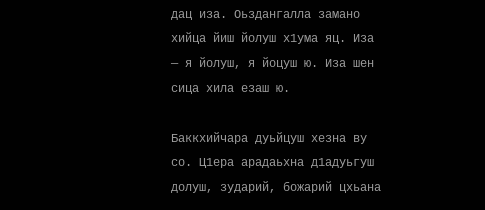дац иза. Оьздангалла замано хийца йиш йолуш х1ума яц. Иза — я йолуш, я йоцуш ю. Иза шен сица хила езаш ю.

Баккхийчара дуьйцуш хезна ву со. Ц1ера арадаьхна д1адуьгуш долуш, зударий, божарий цхьана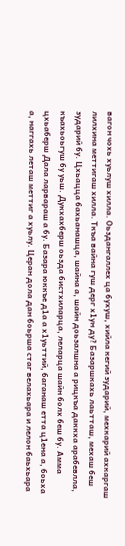вагон чохь хуьлуш хилла. Оьздангаллех ца бухуш, хийла кегий зударий, мехкарий ахкаргаш лилхина меттигаш хилла. Ткъа вайна гуш дерг х1ун ду? Базаршкахь лаьтташ, мехаш беш зударий бу. Цхьацца бахьанашца, шайна а, шайн доьзалшна а рицкъа даккха арабевлла, къахьоьгуш бу уьш. Дукхахберш оьзда бистхиларца, леларца шайн болх беш бу. Амма цхьаберш Дала ларвараш а бу. Базара юккъе д1а а х1уьттий, баганаш етта ц1ена а, боьха а, наггахь леташ меттиг а хуьлу. Церан дола дан боьрша стаг велахьара и лелон баьхьара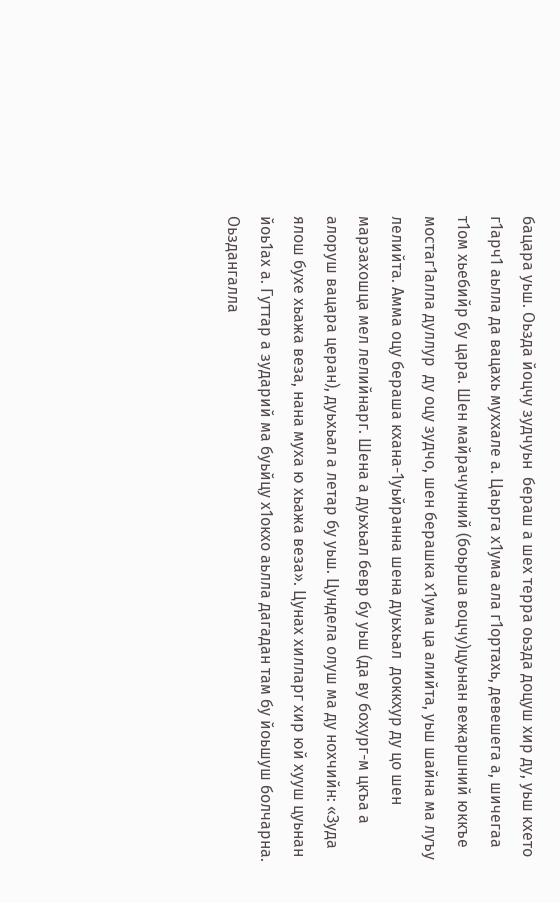бацара уьш. Оьзда йоцчу зудчуьн  бераш а шех терра оьзда доцуш хир ду, уьш кхето г1арч1 аьлла да вацахь муххале а. Цаьрга х1ума ала г1ортахь, девешега а, шичегаа т1ом хьебийр бу цара. Шен майрачунний (боьрша воцчу)цуьнан вежаршний юккъе мостаг1алла дуллур  ду оцу зудчо, шен берашка х1ума ца алийта, уьш шайна ма луъу лелийта. Амма оцу бераша кхана-1уьйранна шена дуьхьал  доккхур ду цо шен марзахошца мел лелийнарг. Шена а дуьхьал бевр бу уьш (да ву бохург-м цкъа а алоруш вацара церан), дуьхьал а летар бу уьш. Цундела олуш ма ду нохчийн: «Зуда ялош бухе хьажа веза, нана муха ю хьажа веза». Цунах хилларг хир юй хууш цуьнан йоь1ах а. Гуттар а зударий ма буьйцу х1окхо аьлла дагадан там бу йоьшуш болчарна. Оьздангалла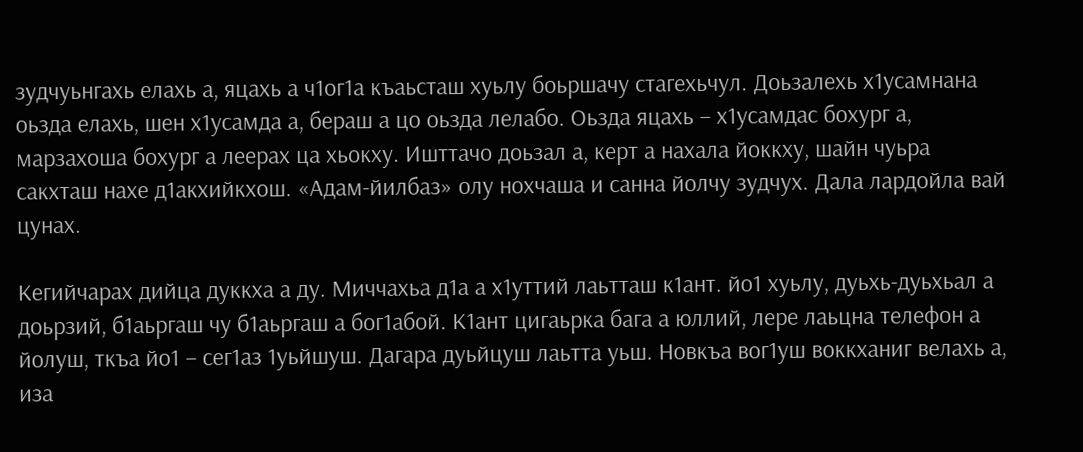зудчуьнгахь елахь а, яцахь а ч1ог1а къаьсташ хуьлу боьршачу стагехьчул. Доьзалехь х1усамнана оьзда елахь, шен х1усамда а, бераш а цо оьзда лелабо. Оьзда яцахь – х1усамдас бохург а, марзахоша бохург а леерах ца хьокху. Ишттачо доьзал а, керт а нахала йоккху, шайн чуьра сакхташ нахе д1акхийкхош. «Адам-йилбаз» олу нохчаша и санна йолчу зудчух. Дала лардойла вай цунах.

Кегийчарах дийца дуккха а ду. Миччахьа д1а а х1уттий лаьтташ к1ант. йо1 хуьлу, дуьхь-дуьхьал а доьрзий, б1аьргаш чу б1аьргаш а бог1абой. К1ант цигаьрка бага а юллий, лере лаьцна телефон а йолуш, ткъа йо1 – сег1аз 1уьйшуш. Дагара дуьйцуш лаьтта уьш. Новкъа вог1уш воккханиг велахь а, иза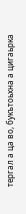тергал а ца во, букътоьхна а цигаьрка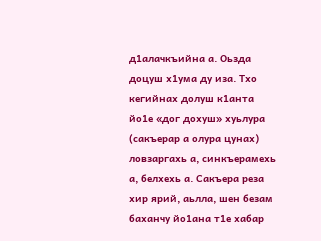д1алачкъийна а. Оьзда доцуш х1ума ду иза. Тхо кегийнах долуш к1анта йо1е «дог дохуш» хуьлура (сакъерар а олура цунах) ловзаргахь а, синкъерамехь а, белхехь а. Сакъера реза хир ярий, аьлла, шен безам баханчу йо1ана т1е хабар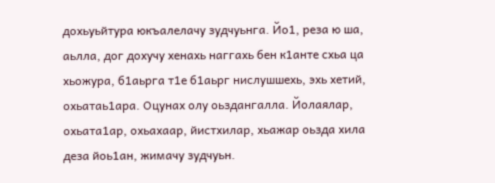дохьуьйтура юкъалелачу зудчуьнга. Йо1, реза ю ша, аьлла, дог дохучу хенахь наггахь бен к1анте схьа ца хьожура, б1аьрга т1е б1аьрг нислушшехь, эхь хетий, охьатаь1ара. Оцунах олу оьздангалла. Йолаялар, охьата1ар, охьахаар, йистхилар, хьажар оьзда хила деза йоь1ан, жимачу зудчуьн.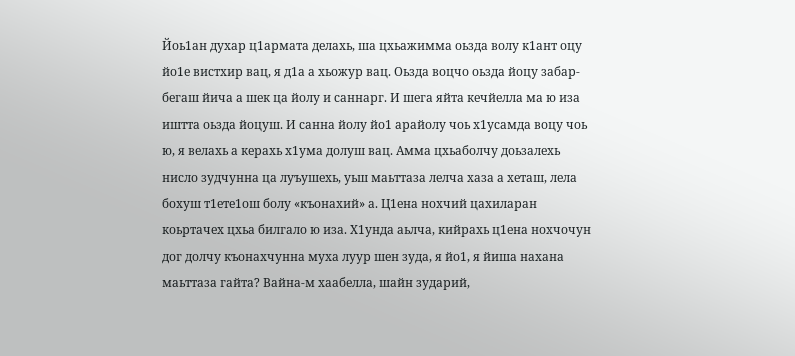Йоь1ан духар ц1армата делахь, ша цхьажимма оьзда волу к1ант оцу йо1е вистхир вац, я д1а а хьожур вац. Оьзда воцчо оьзда йоцу забар-бегаш йича а шек ца йолу и саннарг. И шега яйта кечйелла ма ю иза иштта оьзда йоцуш. И санна йолу йо1 арайолу чоь х1усамда воцу чоь ю, я велахь а керахь х1ума долуш вац. Амма цхьаболчу доьзалехь нисло зудчунна ца луъушехь, уьш маьттаза лелча хаза а хеташ, лела бохуш т1ете1ош болу «къонахий» а. Ц1ена нохчий цахиларан  коьртачех цхьа билгало ю иза. Х1унда аьлча, кийрахь ц1ена нохчочун дог долчу къонахчунна муха луур шен зуда, я йо1, я йиша нахана маьттаза гайта? Вайна-м хаабелла, шайн зударий,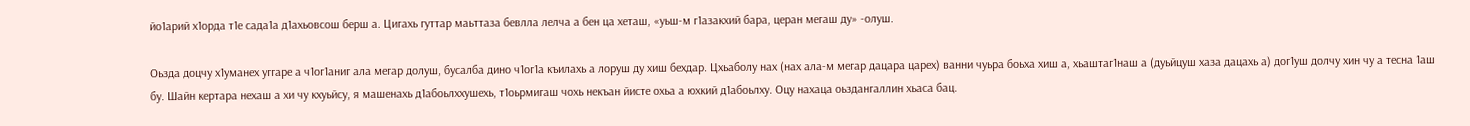йо1арий х1орда т1е сада1а д1ахьовсош берш а. Цигахь гуттар маьттаза бевлла лелча а бен ца хеташ, «уьш-м г1азакхий бара, церан мегаш ду» -олуш.

Оьзда доцчу х1уманех уггаре а ч1ог1аниг ала мегар долуш, бусалба дино ч1ог1а къилахь а лоруш ду хиш бехдар. Цхьаболу нах (нах ала-м мегар дацара царех) ванни чуьра боьха хиш а, хьаштаг1наш а (дуьйцуш хаза дацахь а) дог1уш долчу хин чу а тесна 1аш бу. Шайн кертара нехаш а хи чу кхуьйсу, я машенахь д1абоьлххушехь, т1оьрмигаш чохь некъан йисте охьа а юхкий д1абоьлху. Оцу нахаца оьздангаллин хьаса бац.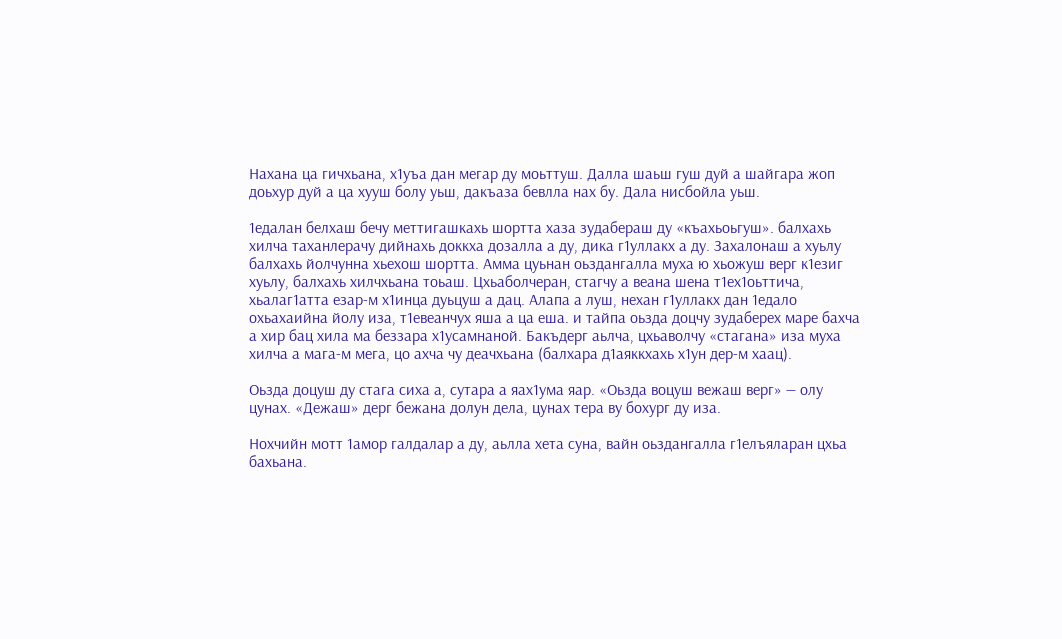Нахана ца гичхьана, х1уъа дан мегар ду моьттуш. Далла шаьш гуш дуй а шайгара жоп доьхур дуй а ца хууш болу уьш, дакъаза бевлла нах бу. Дала нисбойла уьш.

1едалан белхаш бечу меттигашкахь шортта хаза зудабераш ду «къахьоьгуш». балхахь хилча таханлерачу дийнахь доккха дозалла а ду, дика г1уллакх а ду. Захалонаш а хуьлу балхахь йолчунна хьехош шортта. Амма цуьнан оьздангалла муха ю хьожуш верг к1езиг хуьлу, балхахь хилчхьана тоьаш. Цхьаболчеран, стагчу а веана шена т1ех1оьттича, хьалаг1атта езар-м х1инца дуьцуш а дац. Алапа а луш, нехан г1уллакх дан 1едало охьахаийна йолу иза, т1евеанчух яша а ца еша. и тайпа оьзда доцчу зудаберех маре бахча а хир бац хила ма беззара х1усамнаной. Бакъдерг аьлча, цхьаволчу «стагана» иза муха хилча а мага-м мега, цо ахча чу деачхьана (балхара д1аяккхахь х1ун дер-м хаац).

Оьзда доцуш ду стага сиха а, сутара а яах1ума яар. «Оьзда воцуш вежаш верг» — олу цунах. «Дежаш» дерг бежана долун дела, цунах тера ву бохург ду иза.

Нохчийн мотт 1амор галдалар а ду, аьлла хета суна, вайн оьздангалла г1елъяларан цхьа бахьана.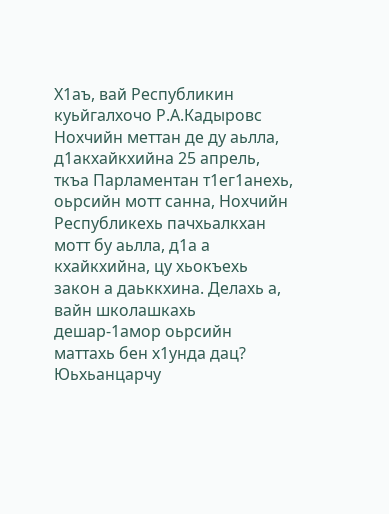Х1аъ, вай Республикин куьйгалхочо Р.А.Кадыровс Нохчийн меттан де ду аьлла, д1акхайкхийна 25 апрель, ткъа Парламентан т1ег1анехь, оьрсийн мотт санна, Нохчийн Республикехь пачхьалкхан мотт бу аьлла, д1а а кхайкхийна, цу хьокъехь закон а даьккхина. Делахь а, вайн школашкахь дешар-1амор оьрсийн маттахь бен х1унда дац? Юьхьанцарчу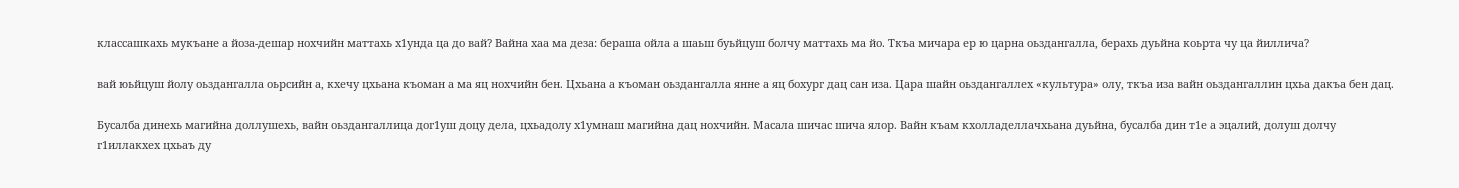классашкахь мукъане а йоза-дешар нохчийн маттахь х1унда ца до вай? Вайна хаа ма деза: бераша ойла а шаьш буьйцуш болчу маттахь ма йо. Ткъа мичара ер ю царна оьздангалла, берахь дуьйна коьрта чу ца йиллича?

вай юьйцуш йолу оьздангалла оьрсийн а, кхечу цхьана къоман а ма яц нохчийн бен. Цхьана а къоман оьздангалла янне а яц бохург дац сан иза. Цара шайн оьздангаллех «культура» олу, ткъа иза вайн оьздангаллин цхьа дакъа бен дац.

Бусалба динехь магийна доллушехь, вайн оьздангаллица дог1уш доцу дела, цхьадолу х1умнаш магийна дац нохчийн. Масала шичас шича ялор. Вайн къам кхолладеллачхьана дуьйна, бусалба дин т1е а эцалий, долуш долчу г1иллакхех цхьаъ ду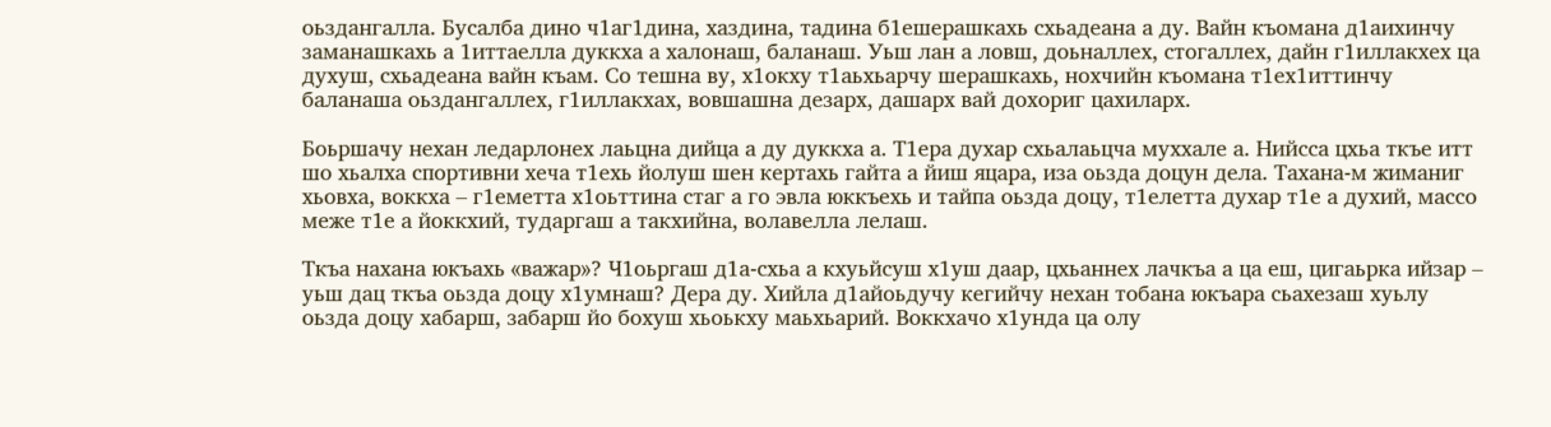оьздангалла. Бусалба дино ч1аг1дина, хаздина, тадина б1ешерашкахь схьадеана а ду. Вайн къомана д1аихинчу заманашкахь а 1иттаелла дуккха а халонаш, баланаш. Уьш лан а ловш, доьналлех, стогаллех, дайн г1иллакхех ца духуш, схьадеана вайн къам. Со тешна ву, х1окху т1аьхьарчу шерашкахь, нохчийн къомана т1ех1иттинчу баланаша оьздангаллех, г1иллакхах, вовшашна дезарх, дашарх вай дохориг цахиларх.

Боьршачу нехан ледарлонех лаьцна дийца а ду дуккха а. Т1ера духар схьалаьцча муххале а. Нийсса цхьа ткъе итт шо хьалха спортивни хеча т1ехь йолуш шен кертахь гайта а йиш яцара, иза оьзда доцун дела. Тахана-м жиманиг хьовха, воккха – г1еметта х1оьттина стаг а го эвла юккъехь и тайпа оьзда доцу, т1елетта духар т1е а духий, массо меже т1е а йоккхий, тударгаш а такхийна, волавелла лелаш.

Ткъа нахана юкъахь «важар»? Ч1оьргаш д1а-схьа а кхуьйсуш х1уш даар, цхьаннех лачкъа а ца еш, цигаьрка ийзар – уьш дац ткъа оьзда доцу х1умнаш? Дера ду. Хийла д1айоьдучу кегийчу нехан тобана юкъара сьахезаш хуьлу оьзда доцу хабарш, забарш йо бохуш хьоькху маьхьарий. Воккхачо х1унда ца олу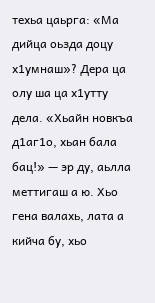техьа цаьрга: «Ма дийца оьзда доцу х1умнаш»? Дера ца олу ша ца х1утту дела. «Хьайн новкъа д1аг1о, хьан бала бац!» — эр ду, аьлла меттигаш а ю. Хьо гена валахь, лата а кийча бу, хьо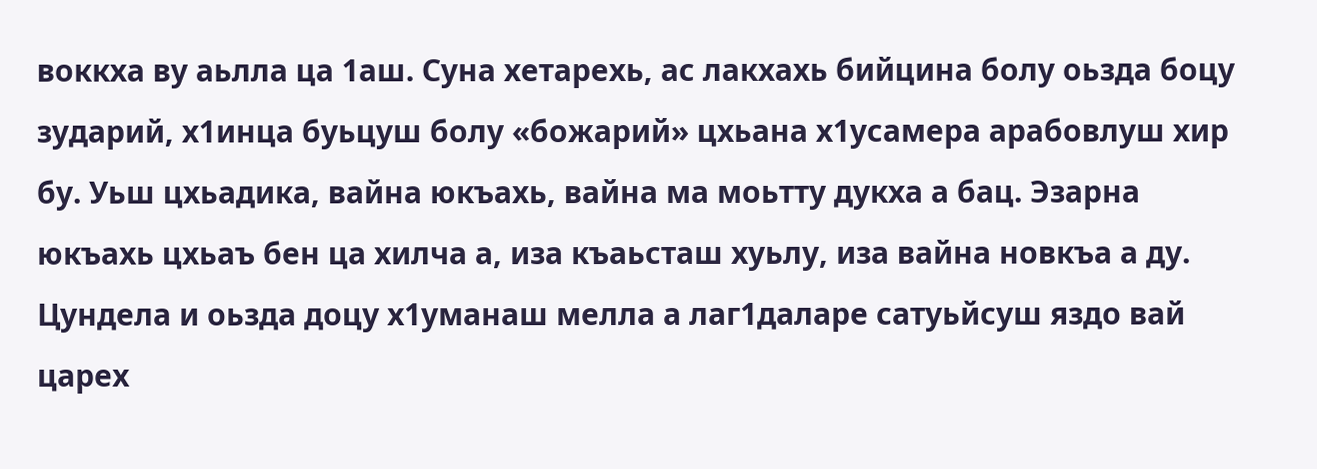воккха ву аьлла ца 1аш. Суна хетарехь, ас лакхахь бийцина болу оьзда боцу зударий, х1инца буьцуш болу «божарий» цхьана х1усамера арабовлуш хир бу. Уьш цхьадика, вайна юкъахь, вайна ма моьтту дукха а бац. Эзарна юкъахь цхьаъ бен ца хилча а, иза къаьсташ хуьлу, иза вайна новкъа а ду. Цундела и оьзда доцу х1уманаш мелла а лаг1даларе сатуьйсуш яздо вай царех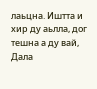лаьцна. Иштта и хир ду аьлла, дог тешна а ду вай, Дала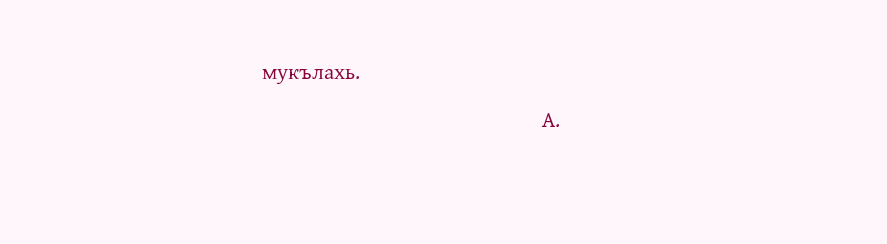мукълахь.

                                                        А.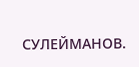СУЛЕЙМАНОВ.